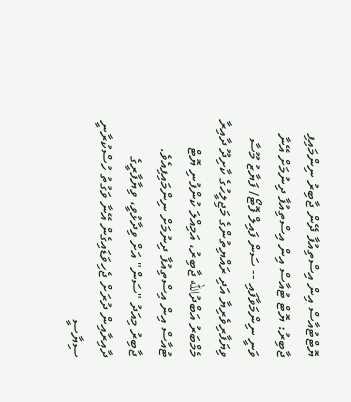ޔޮޓްޓުއާސް އިން އިސްތިއުފާ ދޭން ޖާބިރު ނިންމައިފި
ޖާބިރު: ޔޮޓް ޓުއާސް އިން އިސްތިއުފާ ދިނުމަށް އޭނާ ވަނީ ނިންމަވާފައި -- ސަން ފައިލް ފޮޓޯ/ ފަޔާޒު މޫސާ
ވިޔަފާރިވެރިޔާ އަދި ރައްޔިތުންގެ މަޖިލީހުގެ ކާށިދޫ ދާއިރާ މެމްބަރު އަބްދުالله ޖާބިރު، އަމިއްލަ ކުންފުނި ޔޮޓް ޓުއާސް އިން އިސްތިއުފާ ދިނުމަށް ނިންމައިފިއެވެ.
ޖާބިރު މިއަދު "ސަން" އަށް ވިދާޅުވީ، ވިޔާފާރީގެ ދާއިރާއިން ދުރަށް ޖެހިވަޑައިގެން އޭނާ ވަގުތު ހުސްކުރާނީ ސިޔާސީ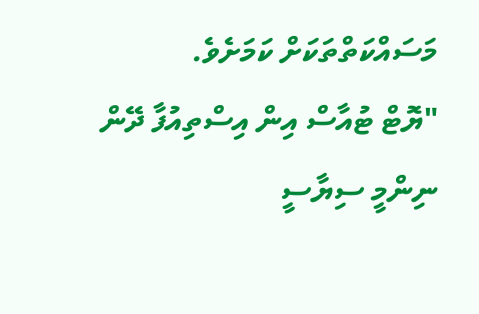މަސައްކަތްތަކަށް ކަމަށެވެ.
"ޔޮޓް ޓުއާސް އިން އިސްތިއުފާ ދޭން ނިންމީ ސިޔާސީ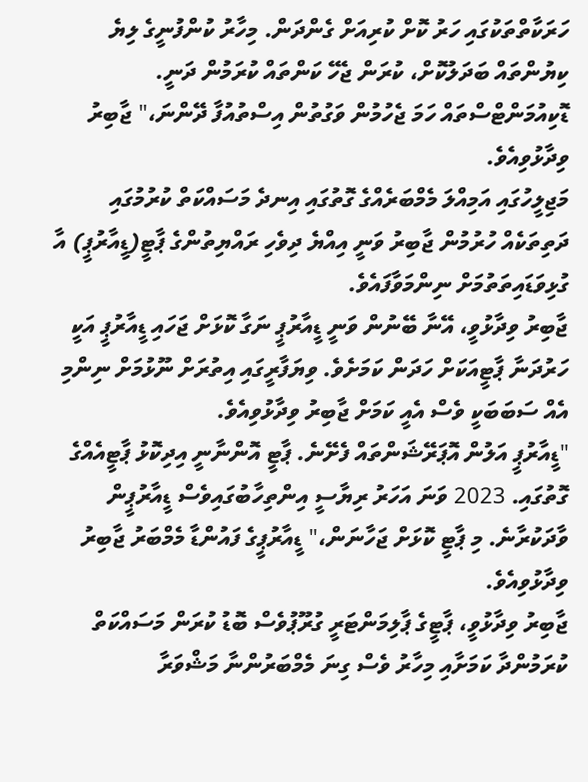ހަރަކާތްތަކުގައި ހަރު ކޮށް ކުރިއަށް ގެންދަން. މިހާރު ކުންފުނީގެ ލިޔެ ކިޔުންތައް ބަދަލުކޮށް، ކުރަން ޖެހޭ ކަންތައް ކުރަމުން ދަނީ. ޑޮކިއުމަންޓްސްތައް ހަމަ ޖެހުމުން ވަގުތުން އިސްތުއުފާ ދޭންނަ،" ޖާބިރު ވިދާޅުވިއެވެ.
މަޖިލީހުގައި އަމިއްލަ މެމްބަރެއްގެ ގޮތުގައި އިނދެ މަސައްކަތް ކުރުމުގައި ދަތިތަކެއް ހުރުމުން ޖާބިރު ވަނީ އިއްޔެ ދިވެހި ރައްޔިތުންގެ ޕާޓީ(ޑީއާރުޕީ) އާ ގުޅިވަޑައިތަތުމަށް ނިންމަވާފައެވެ.
ޖާބިރު ވިދާޅުވީ، އޭނާ ބޭނުން ވަނީ ޑީއާރުޕީ ނަގާ ކޮޅަށް ޖަހައި ޑީއާރުޕީ އަކީ ހަރުދަނާ ޕާޓީއަކަށް ހަދަން ކަމަށެވެ. ވިޔަފާރީގައި އިތުރަށް ނޫޅުމަށް ނިންމި އެއް ސަބަބަކީ ވެސް އެއީ ކަމަށް ޖާބިރު ވިދާޅުވިއެވެ.
"ޑީއާރުޕީ އަލުން އޮޕަރޭޝަންތައް ފެށޭނެ. ޕާޓީ އޮންނާނީ އިދިކޮޅު ޕާޓީއެއްގެ ގޮތުގައި. 2023 ވަނަ އަހަރު ރިޔާސީ އިންތިހާބުގައިވެސް ޑީއާރުޕީން ވާދަކުރާނެ. މި ޕާޓީ ކޮޅަށް ޖަހާނަން،" ޑީއާރުޕީގެ ފައުންޑާ މެމްބަރު ޖާބިރު ވިދާޅުވިއެވެ.
ޖާބިރު ވިދާޅުވީ، ޕާޓީގެ ޕާލިމަންޓަރީ ގުރޫޕުވެސް ބޮޑު ކުރަން މަސައްކަތް ކުރަމުންދާ ކަމަށާއި މިހާރު ވެސް ގިނަ މެމްބަރުންނާ މަޝްވަރާ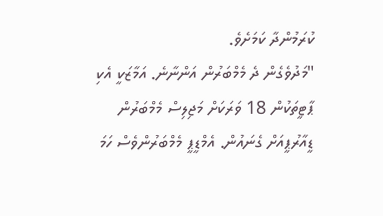ކުރަމުންދާ ކަމަށެވެ.
"މަދުވެގެން ދެ މެމްބަރުން އަންނާނެ. އަމާޒަކީ އެކި ޕާޓީތަކުން 18 ވަރަކަށް މަޖިލިސް މެމްބަރުން ޑީއާރުޕީއަށް ގެނައުން. އެމްޑީޕީ މެމްބަރުންވެސް ހަމަ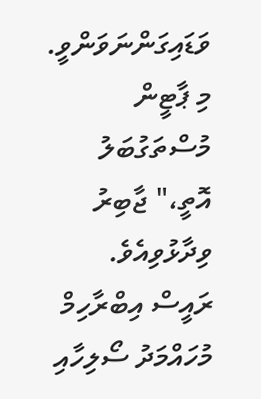ވަޑައިގަންނަވަންވީ. މި ޕާޓީން މުސްތަގުބަލު އޮތީ،" ޖާބިރު ވިދާޅުވިއެވެ.
ރައީސް އިބްރާހިމް މުހައްމަދު ސޯލިހާއި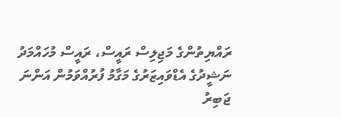ރައްޔިތުންގެ މަޖިލިސް ރައީސް، ރައީސް މުހައްމަދު ނަޝީދުގެ އެޑްވައިޒަރުގެ މަގާމު ފުރުއްވަމުން އަންނަ ޖަބިރު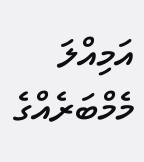އަމިއްލަ މެމްބަރެއްގެ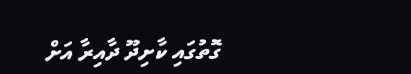ގޮތުގައި ކާށިދޫ ދާއިރާ އަށް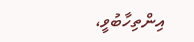އިންތިހާބުވީ،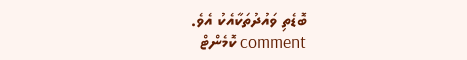ބޮޑެތި ވައުދުތަކާއެކު އެވެ.
comment ކޮމެންޓް